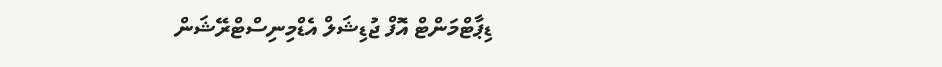ޑިޕާޓްމަންޓް އޮފް ޖުޑިޝަލް އެޑްމިނިސްޓްރޭޝަން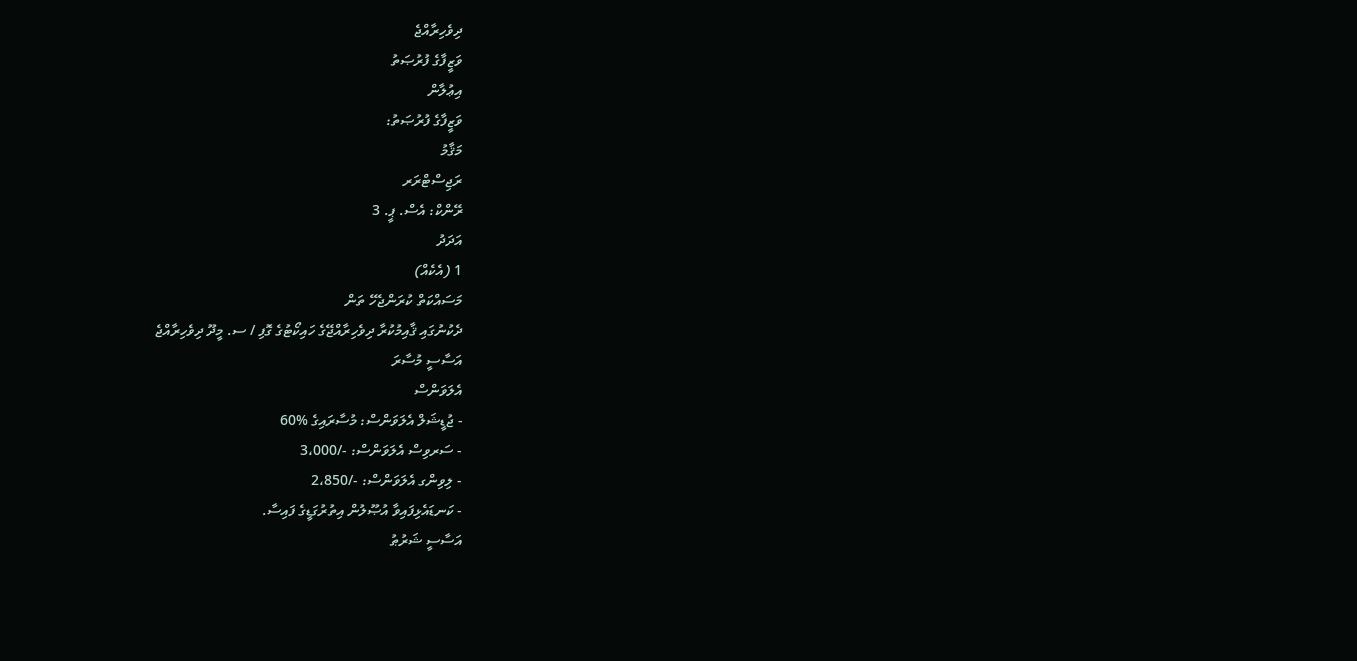ދިވެހިރާއްޖެ
ވަޒީފާގެ ފުރުޞަތު
އިޢުލާން
ވަޒީފާގެ ފުރުޞަތު:
މަޤާމު
ރަޖިސްޓްރަރ
ރޭންކް: އެސް. ޕީ. 3
އަދަދު
1 (އެކެއް)
މަސައްކަތް ކުރަންޖެހޭ ތަން
ދެކުނުގައި ޤާއިމުކުރާ ދިވެހިރާއްޖޭގެ ހައިކޯޓުގެ ގޮފި / ސ. މީދޫ ދިވެހިރާއްޖެ
އަސާސީ މުސާރަ
އެލަވަންސް
- ޖުޑީޝަލް އެލަވަންސް: މުސާރައިގެ %60
- ސަރވިސް އެލަވަންސް: -/3،000
- ލިވިންގ އެލަވަންސް: -/2،850
- ކަނޑައެޅިފައިވާ އުޞޫލުން އިތުރުގަޑީގެ ފައިސާ.
އަސާސީ ޝަރުޠު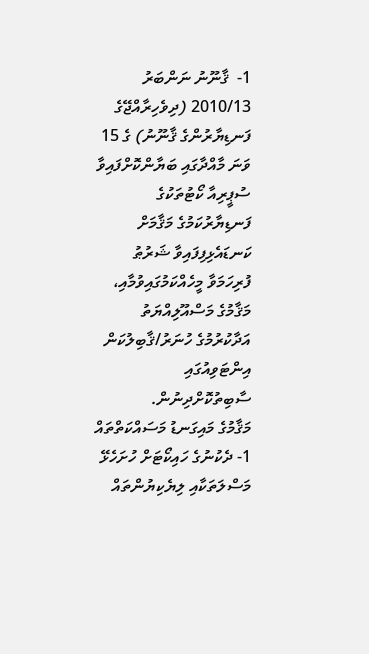1-  ޤާނޫނު ނަންބަރު 2010/13 (ދިވެހިރާއްޖޭގެ ފަނޑިޔާރުންގެ ޤާނޫނު) ގެ 15 ވަނަ މާއްދާގައި ބަޔާންކޮށްފައިވާ  ސުޕީރިއާ ކޯޓުތަކުގެ ފަނޑިޔާރުކަމުގެ މަޤާމަށް ކަނޑައެޅިފިފައިވާ ޝަރުޠު ފުރިހަމަވާ މީހެއްކަމުގައިވުމާއި، މަޤާމުގެ މަސްއޫލިއްޔަތު އަދާކުރުމުގެ ހުނަރު/ޤާބިލުކަން އިންޓަވިއުގައި ސާބިތުކޮށްދިނުން.
މަޤާމުގެ މައިގަނޑު މަސައްކަތްތައް
1- ދެކުނުގެ ހައިކޯޓަށް ހުށަހެޅޭ މަސްލަތަކާއި ލިޔެކިޔުންތައް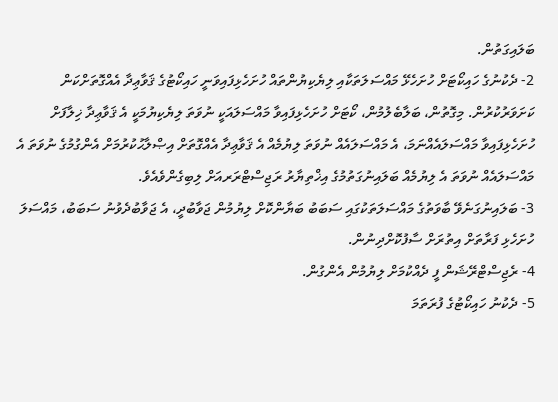ބަލައިގަތުން.
2- ދެކުނުގެ ހައިކޯޓަށް ހުށަހެޅޭ މައްސަލަތަކާއި ލިޔެކިޔުންތައް ހުށަހެޅިފައިވަނީ ހައިކޯޓުގެ ޤަވާޢިދާ އެއްގޮތަށްކަން ކަށަވަރުކުރުން. މިގޮތުން، ބަލާބެލުމުން، ކޯޓަށް ހުށަހެޅިފައިވާ މައްސަލައަކީ ނުވަތަ ލިޔެކިޔުމަކީ އެ ޤަވާޢިދާ ޚިލާފަށް ހުށަހެޅިފައިވާ މައްސަލައެއްނަމަ، އެ މައްސަލައެއް ނުވަތަ ލިޔުމެއް އެ ޤަވާޢިދާ އެއްގޮތަށް އިޞްލާޙުކުރުމަށް އެންގުމުގެ ނުވަތަ އެ މައްސަލައެއް ނުވަތަ އެ ލިޔުމެއް ބަލައިނުގަތުމުގެ އިޚްތިޔާރު ރަޖިސްޓްރަރއަށް ލިބިގެންވެއެވެ.
3- ބަލައިނުގަނެވޭ ބާވަތުގެ މައްސަލަތަކުގައި ސަބަބު ބަޔާންކޮށް ލިޔުމުން ޖަވާބުދީ، އެ ޖަވާބުދެވުނު ސަބަބު، މައްސަލަ ހުށަހެޅި ފަރާތަށް އިތުރަށް ސާފުކޮށްދިނުން.
4- ރެޖިސްޓްރޭޝަން ފީ ދެއްކުމަށް ލިޔުމުން އެންގުން.
5- ދެކުނު ހައިކޯޓުގެ ފުރަތަމަ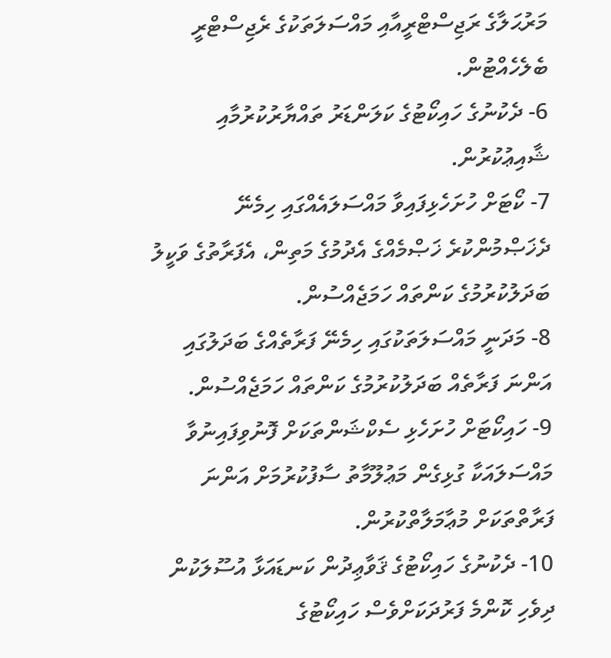މަރުޙަލާގެ ރަޖިސްޓްރީއާއި މައްސަލަތަކުގެ ރެޖިސްޓްރީ ބެލެހެއްޓުން.
6- ދެކުނުގެ ހައިކޯޓުގެ ކަލަންޑަރު ތައްޔާރުކުރުމާއި ޝާއިޢުކުރުން.
7- ކޯޓަށް ހުށަހެޅިފައިވާ މައްސަލައެއްގައި ހިމެނޭ ދެޚަޞްމުންކުރެ ޚަޞްމެއްގެ އެދުމުގެ މަތިން، އެފަރާތުގެ ވަކީލު ބަދަލުކުރުމުގެ ކަންތައް ހަމަޖެއްސުން.
8- މަދަނީ މައްސަލަތަކުގައި ހިމެނޭ ފަރާތެއްގެ ބަދަލުގައި އަންނަ ފަރާތެއް ބަދަލުކުރުމުގެ ކަންތައް ހަމަޖެއްސުން.
9- ހައިކޯޓަށް ހުށަހެޅި ސެކްޝަންތަކަށް ފޮނުވިފައިނުވާ މައްސަލައަކާ ގުޅިގެން މަޢުލޫމާތު ސާފުކުރުމަށް އަންނަ ފަރާތްތަކަށް މުޢާމަލާތްކުރުން.
10- ދެކުނުގެ ހައިކޯޓުގެ ޤަވާޢިދުން ކަނޑައަޅާ އުސޫލަކުން ދިވެހި ކޮންމެ ފަރުދަކަށްވެސް ހައިކޯޓުގެ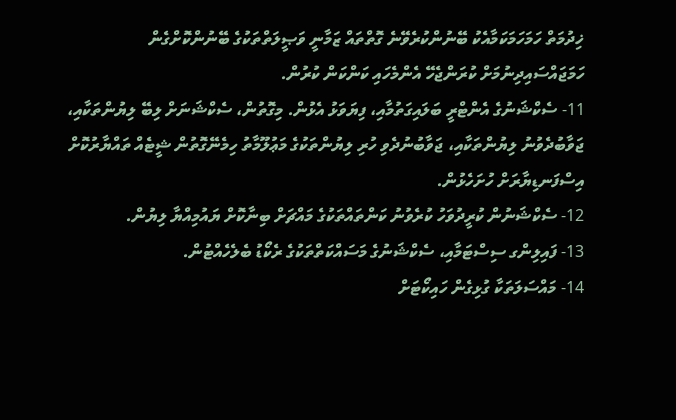ޚިދުމަތް ހަމަހަމަކަމާއެކު ބޭނުންކުރެވޭނެ ގޮތްތައް ޒަމާނީ ވަޞީލަތްތަކުގެ ބޭނުންކޮށްގެން ހަމަޖައްސައިދިނުމަށް ކުރަންޖެހޭ އެންމެހައި ކަންކަން ކުރުން.
11- ސެކްޝަނުގެ އެންޓްރީ ބަލައިގަތުމާއި، ފިޔަވަޅު އެޅުން. މިގޮތުން، ސެކްޝަނަށް ލިބޭ ލިޔުންތަކާއި، ޖަވާބުދެވުނު ލިޔުންތަކާއި، ޖަވާބުނުދެވި ހުރި ލިޔުންތަކުގެ މަޢުލޫމާތު ހިމެނޭގޮތުން ޝީޓެއް ތައްޔާރުކޮށް އިސްފަނޑިޔާރަށް ހުށަހެޅުން.
12- ސެކްޝަނުން ކުރީދުވަހު ކުރެވުނު ކަންތައްތަކުގެ މައްޗަށް ބިނާކޮށް ޔައުމިއްޔާ ލިޔުން.
13- ފައިލިންގ ސިސްޓަމާއި، ސެކްޝަނުގެ މަސައްކަތްތަކުގެ ރެކޯޑު ބެލެހެއްޓުން.
14- މައްސަލަތަކާ ގުޅިގެން ހައިކޯޓަށް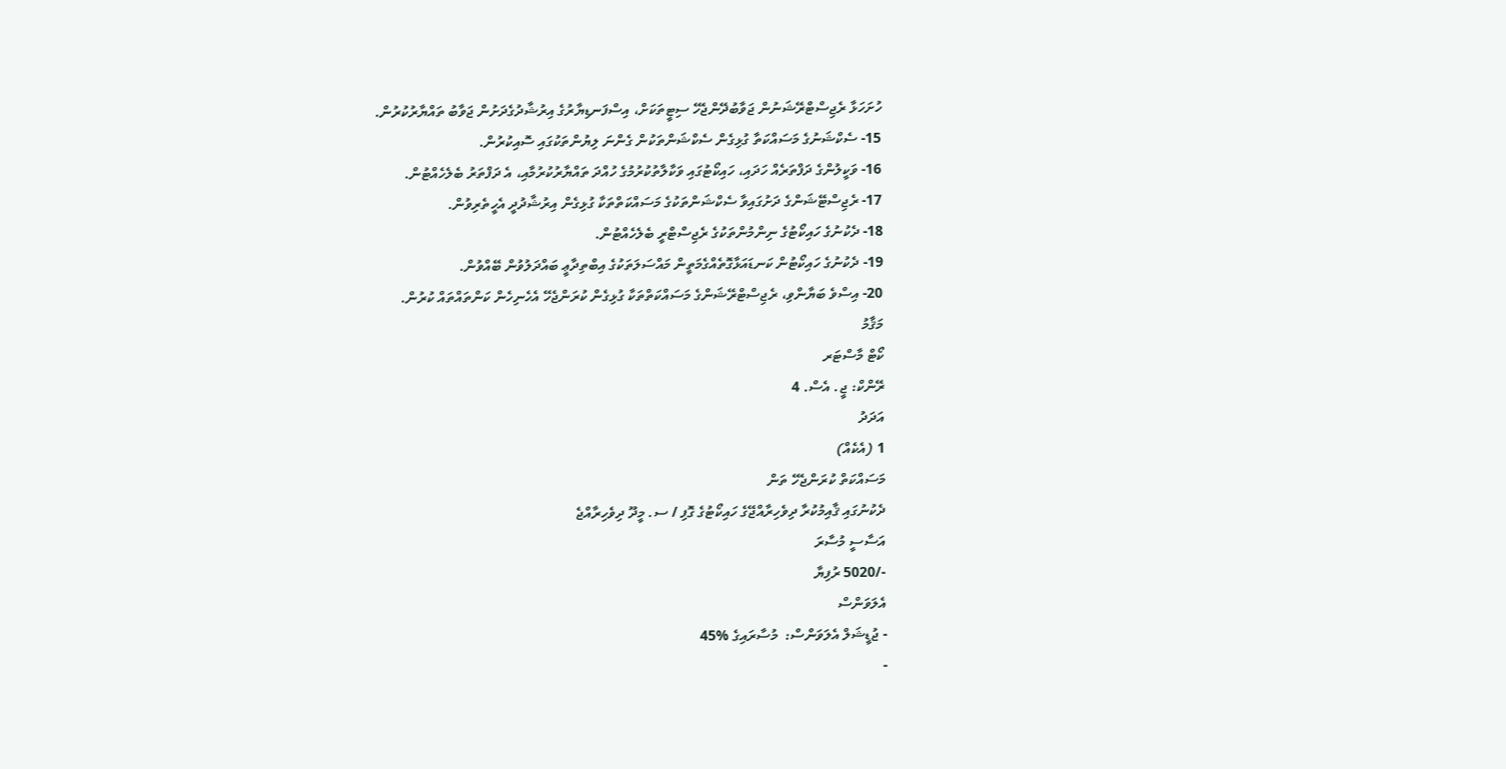ހުށަހަޅާ ރެޖިސްޓްރޭޝަނުން ޖަވާބުދޭންޖެހޭ ސިޓީތަކަށް، އިސްފަނޑިޔާރުގެ އިރުޝާދުގެދަށުން ޖަވާބު ތައްޔާރުކުރުން.
15- ސެކްޝަނުގެ މަސައްކަތާ ގުޅިގެން ސެކްޝަންތަކުން ގެންނަ ލިޔުންތަކުގައި ސޮއިކުރުން.
16- ވަކީލުންގެ ދަފްތަރެއް ހަދައި، ހައިކޯޓުގައި ވަކާލާތުކުރުމުގެ ހުއްދަ ތައްޔާރުކުރުމާއި، އެ ދަފްތަރު ބެލެހެއްޓުން.
17- ރެޖިސްޓޭޝަންގެ ދަށުގައިވާ ސެކްޝަންތަކުގެ މަސައްކަތްތަކާ ގުޅިގެން އިރުޝާދުދީ އެހީތެރިވުން.
18- ދެކުނުގެ ހައިކޯޓުގެ ނިންމުންތަކުގެ ރެޖިސްޓްރީ ބެލެހެއްޓުން.
19- ދެކުނުގެ ހައިކޯޓުން ކަނޑައަޅާގޮތެއްގެމަތީން މައްސަލަތަކުގެ އިބްތިދާޢީ ބައްދަލުވުން ބޭއްވުން.
20- އިސްވެ ބަޔާންވި، ރެޖިސްޓްރޭޝަންގެ މަސައްކަތްތަކާ ގުޅިގެން ކުރަންޖެހޭ އެހެނިހެން ކަންތައްތައް ކުރުން.
މަޤާމު
ކޯޓް މާސްޓަރ
ރޭންކް: ޖީ. އެސް. 4
އަދަދު
1 (އެކެއް)
މަސައްކަތް ކުރަންޖެހޭ ތަން
ދެކުނުގައި ޤާއިމުކުރާ ދިވެހިރާއްޖޭގެ ހައިކޯޓުގެ ގޮފި / ސ. މީދޫ ދިވެހިރާއްޖެ
އަސާސީ މުސާރަ
-/5020 ރުފިޔާ
އެލަވަންސް
- ޖުޑީޝަލް އެލަވަންސް:  މުސާރައިގެ %45
-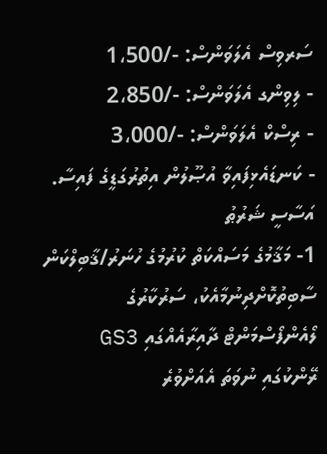ސަރވިސް އެލަވަންސް: -/1،500
- ލިވިންގ އެލަވަންސް: -/2،850
- ރިސްކް އެލަވަންސް: -/3،000
- ކަނޑައެޅިފައިވާ އުޞޫލުން އިތުރުގަޑީގެ ފައިސާ.
އަސާސީ ޝަރުޠު
1- މަޤާމުގެ މަސައްކަތް ކުރުމުގެ ހުނަރު/ޤާބިލްކަން ސާބިތުކޮށްދިނުމާއެކު، ސަރުކާރުގެ ލޯއެންފޯސްމަންޓް ދާއިރާއެއްގައި GS3 ރޭންކުގައި ނުވަތަ އެއަށްވުރެ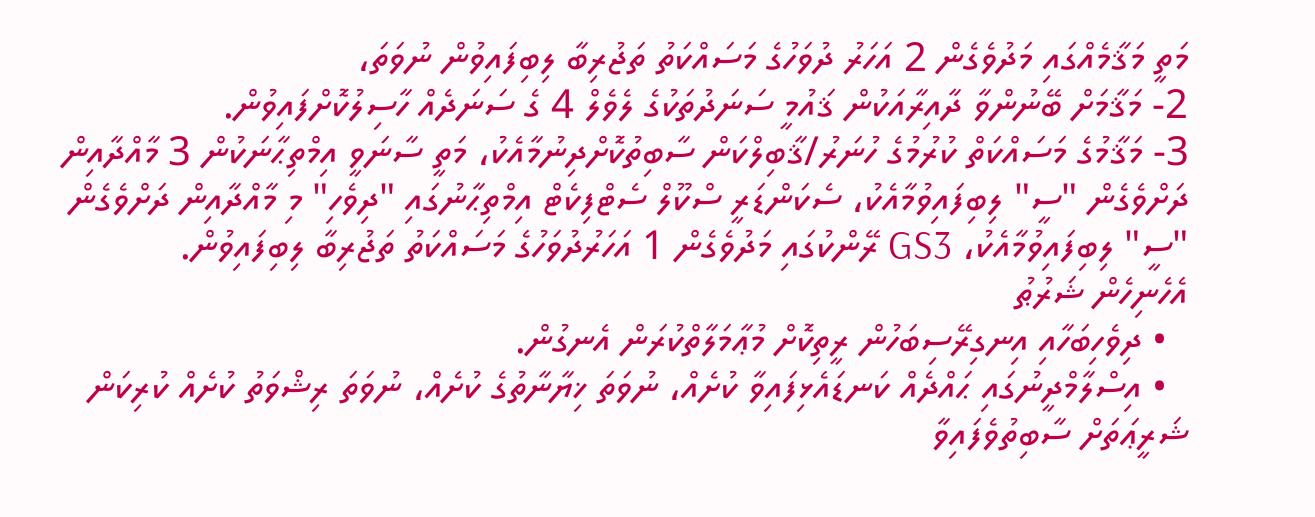މަތީ މަޤާމެއްގައި މަދުވެގެން 2 އަހަރު ދުވަހުގެ މަސައްކަތު ތަޖުރިބާ ލިބިފައިވުން ނުވަތަ،
2- މަޤާމަށް ބޭނުންވާ ދާއިރާއަކުން ޤައުމީ ސަނަދުތަކުގެ ލެވެލް 4 ގެ ސަނަދެއް ހާސިލުކޮށްފައިވުން.
3- މަޤާމުގެ މަސައްކަތް ކުރުމުގެ ހުނަރު/ޤާބިލްކަން ސާބިތުކޮށްދިނުމާއެކު، މަތީ ސާނަވީ އިމްތިޙާނަކުން 3 މާއްދާއިން ދަށްވެގެން "ސީ" ލިބިފައިވުމާއެކު، ސެކަންޑަރީ ސްކޫލް ސެޓްފިކެޓް އިމްތިޙާނުގައި "ދިވެހި" މި މާއްދާއިން ދަށްވެގެން "ސީ" ލިބިފައިވުމާއެކު، GS3 ރޭންކުގައި މަދުވެގެން 1 އަހަރުދުވަހުގެ މަސައްކަތު ތަޖުރިބާ ލިބިފައިވުން.
އެހެނިހެން ޝަރުޠު
  • ދިވެހިބަހާއި އިނގިރޭސިބަހުން ރީތިކޮށް މުޢާމަލާތްކުރަން އެނގުން.
  • އިސްލާމްދީނުގައި ޙައްދެއް ކަނޑައެޅިފައިވާ ކުށެއް، ނުވަތަ ޚިޔާނާތުގެ ކުށެއް، ނުވަތަ ރިޝްވަތު ކުށެއް ކުރިކަން ޝަރީޢަތަށް ސާބިތުވެފައިވާ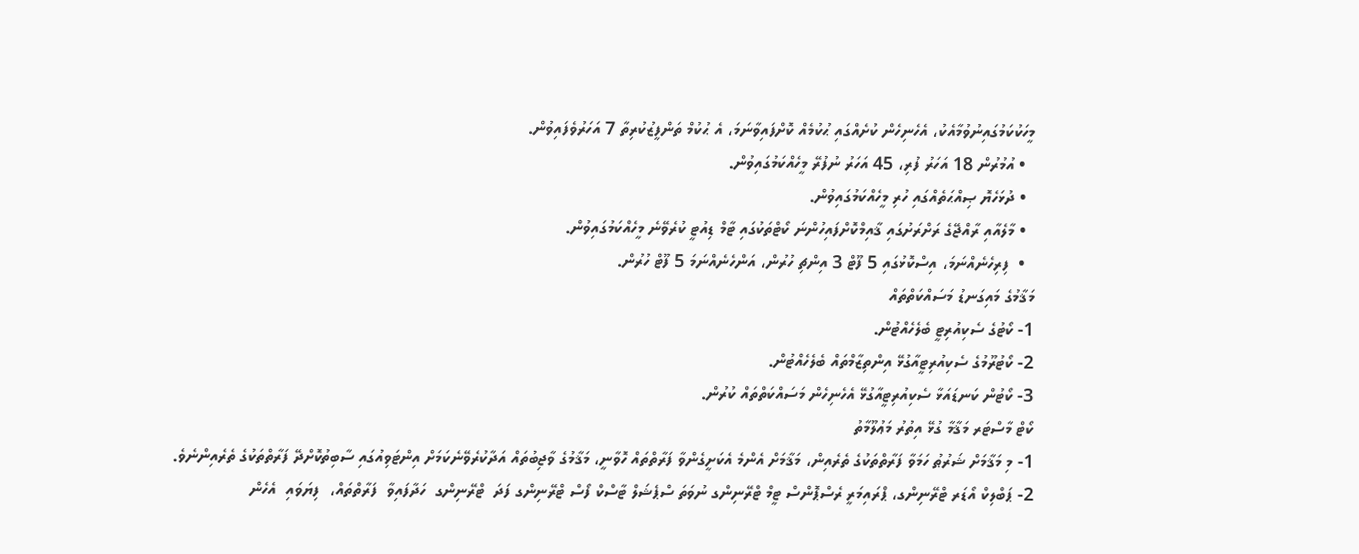މީހަކުކަމުގައިނުވުމާއެކު، އެހެނިހެން ކުށެއްގައި ޙުކުމެއް ކޮށްފައިވާނަމަ، އެ ޙުކުމް ތަންފީޒުކުރިތާ 7 އަހަރުވެފައިވުން.
  • އުމުރުން 18 އަހަރު ފުރި، 45 އަހަރު ނުފުރޭ މީހެއްކަމުގައިވުން.
  • ދުޅަހެޔޮ ޞިއްޙަތެއްގައި ހުރި މީހެއްކަމުގައިވުން.
  • މާލެއާއި ރާއްޖޭގެ ރަށްރަށުގައި ޤާއިމްކޮށްފައިހުންނަ ކޯޓްތަކުގައި ޓާމް ޑިއުޓީ ކުރެވޭނެ މީހެއްކަމުގައިވުން.
  •  ފިރިހެނެއްނަމަ، އިސްކޮޅުގައި 5 ފޫޓް 3 އިންޗި ހުރުން، އަންހެނެއްނަމަ 5 ފޫޓް ހުރުން.
މަޤާމުގެ މައިގަނޑު މަސައްކަތްތައް
1- ކޯޓުގެ ސެކިއުރިޓީ ބެލެހެއްޓުން.
2- ކޯޓުރޫމުގެ ސެކިއުރިޓީއާގުޅޭ އިންތިޒާމްތައް ބެލެހެއްޓުން.
3- ކޯޓުން ކަނޑައަޅާ ސެކިއުރިޓީއާގުޅޭ އެހެނިހެން މަސައްކަތްތައް ކުރުން.
ކޯޓް މާސްޓަރ މަޤާމާ ގުޅޭ އިތުރު މަޢުލޫމާތު
1- މި މަޤާމަށް ޝަރުޠު ހަމަވާ ފަރާތްތަކުގެ ތެރެއިން، މަޤާމަށް އެންމެ އެކަށީގެންވާ ފަރާތްތައް ހޮވާނީ، މަޤާމުގެ ވާޖިބުތައް އަދާކުރެވޭނެކަމަށް އިންޓަވިއުގައި ސާބިތުކޮށްދޭ ފަރާތްތަކުގެ ތެރެއިންނެވެ.
2- ޕަބްލިކް އޯޑަރ ޓްރޭނިންގ، ޕްރައިމަރީ ރެސްޕޮންސް ޓީމް ޓްރޭނިންގ ނުވަތަ ސްޕެޝަލް ޓާސްކް ފޯސް ޓްރޭނިންގ ފަދަ  ޓްރޭނިންގ  ހަދާފައިވާ  ފަރާތްތައް،  ފިޔަވައި  އެހެން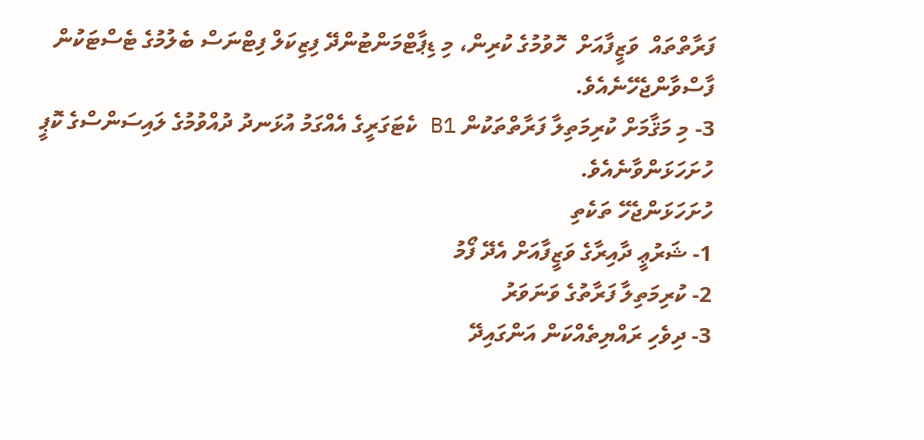ފަރާތްތައް  ވަޒީފާއަށް  ހޮވުމުގެ ކުރިން، މި ޑިޕާޓްމަންޓުންދޭ ފިޒިކަލް ފިޓްނަސް ބެލުމުގެ ޓެސްޓަކުން ފާސްވާންޖެހޭނެއެވެ.
3- މި މަޤާމަށް ކުރިމަތިލާ ފަރާތްތަކުން B1 ކެޓަގަރީގެ އެއްގަމު އުޅަނދު ދުއްވުމުގެ ލައިސަންސްގެ ކޮޕީ ހުށަހަޅަންވާނެއެވެ.
ހުށަހަޅަންޖެހޭ ތަކެތި
1- ޝަރުޢީ ދާއިރާގެ ވަޒީފާއަށް އެދޭ ފޯމު
2- ކުރިމަތިލާ ފަރާތުގެ ވަނަވަރު
3- ދިވެހި ރައްޔިތެއްކަން އަންގައިދޭ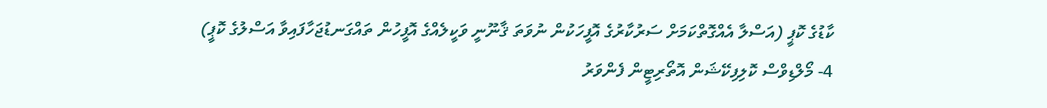ކާޑުގެ ކޮޕީ (އަސްލާ އެއްގޮތްކަމަށް ސަރުކާރުގެ އޮފީހަކުން ނުވަތަ ޤާނޫނީ ވަކީލެއްގެ އޮފީހުން ތައްގަނޑުޖަހާފައިވާ އަސްލުގެ ކޮޕީ)
4- މޯލްޑިވްސް ކޮލިފިކޭޝަން އޮތޯރިޓީން ފެންވަރު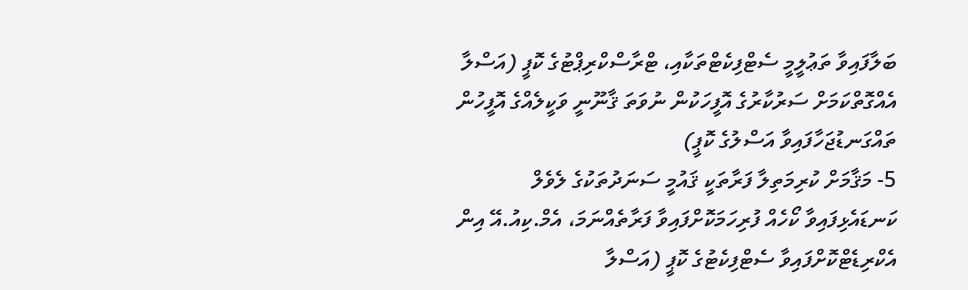ބަލާފައިވާ ތަޢުލީމީ ސެޓްފިކެޓްތަކާއި، ޓްރާސްކްރިޕްޓުގެ ކޮޕީ (އަސްލާ އެއްގޮތްކަމަށް ސަރުކާރުގެ އޮފީހަކުން ނުވަތަ ޤާނޫނީ ވަކީލެއްގެ އޮފީހުން ތައްގަނޑުޖަހާފައިވާ އަސްލުގެ ކޮޕީ)
5- މަޤާމަށް ކުރިމަތިލާ ފަރާތަކީ ޤައުމީ ސަނަދުތަކުގެ ލެވެލް ކަނޑައެޅިފައިވާ ކޯހެއް ފުރިހަމަކޮށްފައިވާ ފަރާތެއްނަމަ، އެމް.ކިއު.އޭ އިން އެކްރިޑެޓްކޮށްފައިވާ ސެޓްފިކެޓުގެ ކޮޕީ (އަސްލާ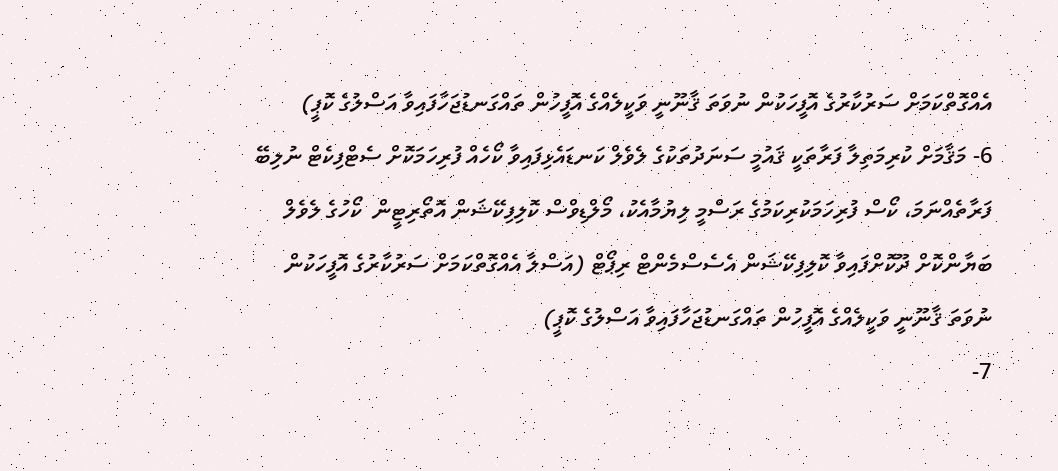އެއްގޮތްކަމަށް ސަރުކާރުގެ އޮފީހަކުން ނުވަތަ ޤާނޫނީ ވަކީލެއްގެ އޮފީހުން ތައްގަނޑުޖަހާފައިވާ އަސްލުގެ ކޮޕީ)
6- މަޤާމަށް ކުރިމަތިލާ ފަރާތަކީ ޤައުމީ ސަނަދުތަކުގެ ލެވެލް ކަނޑައެޅިފައިވާ ކޯހެއް ފުރިހަމަކޮށް ސެޓްފިކެޓް ނުލިބޭ ފަރާތެއްނަމަ، ކޯސް ފުރިހަމަކުރިކަމުގެ ރަސްމީ ލިޔުމާއެކު، މޯލްޑިވްސް ކޮލިފިކޭޝަން އޮތޯރިޓީން  ކޯހުގެ ލެވެލް ބަޔާންކޮށް ދޫކޮށްފައިވާ ކޮލިފިކޭޝަން އެސެސްމެންޓް ރިޕޯޓް (އަސްލާ އެއްގޮތްކަމަށް ސަރުކާރުގެ އޮފީހަކުން ނުވަތަ ޤާނޫނީ ވަކީލެއްގެ އޮފީހުން ތައްގަނޑުޖަހާފައިވާ އަސްލުގެ ކޮޕީ)
7-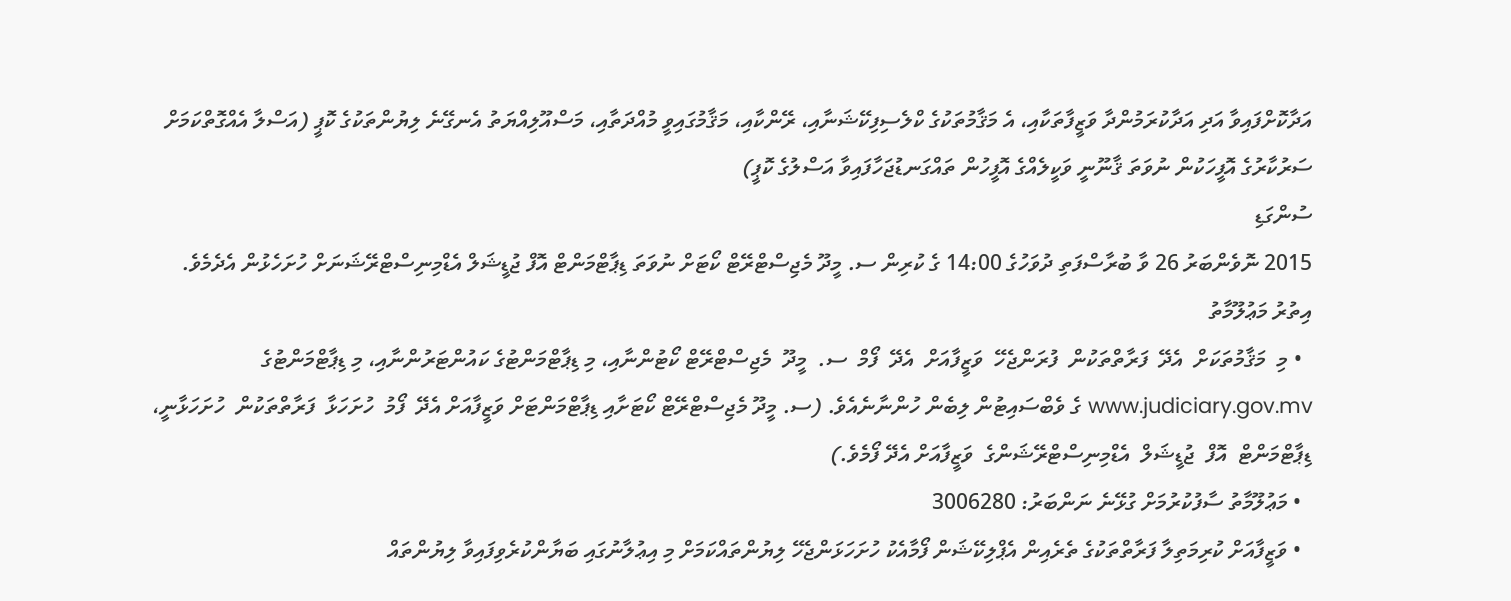އަދާކޮށްފައިވާ އަދި އަދާކުރަމުންދާ ވަޒީފާތަކާއި، އެ މަޤާމުތަކުގެ ކްލެސިފިކޭޝަނާއި، ރޭންކާއި، މަޤާމުގައިވީ މުއްދަތާއި، މަސްއޫލިއްޔަތު އެނގޭނެ ލިޔުންތަކުގެ ކޮޕީ (އަސްލާ އެއްގޮތްކަމަށް ސަރުކާރުގެ އޮފީހަކުން ނުވަތަ ޤާނޫނީ ވަކީލެއްގެ އޮފީހުން ތައްގަނޑުޖަހާފައިވާ އަސްލުގެ ކޮޕީ)
ސުންގަޑި
2015 ނޮވެންބަރު 26 ވާ ބުރާސްފަތި ދުވަހުގެ 14:00 ގެ ކުރިން ސ. މީދޫ މެޖިސްޓްރޭޓް ކޯޓަށް ނުވަތަ ޑިޕާޓްމަންޓް އޮފް ޖުޑީޝަލް އެޑްމިނިސްޓްރޭޝަނަށް ހުށަހެޅުން އެދެމެވެ.
އިތުރު މަޢުލޫމާތު
  • މި  މަޤާމުތަކަށް  އެދޭ  ފަރާތްތަކުން  ފުރަންޖެހޭ  ވަޒީފާއަށް  އެދޭ  ފޯމް  ސ.  މީދޫ  މެޖިސްޓްރޭޓް ކޯޓުންނާއި، މި ޑިޕާޓްމަންޓުގެ ކައުންޓަރުންނާއި، މި ޑިޕާޓްމަންޓުގެ www.judiciary.gov.mv ގެ ވެބްސައިޓުން ލިބެން ހުންނާނެއެވެ. (ސ. މީދޫ މެޖިސްޓްރޭޓް ކޯޓަށާއި ޑިޕާޓްމަންޓަށް ވަޒީފާއަށް އެދޭ  ފޯމު  ހުށަހަޅާ  ފަރާތްތަކުން  ހުށަހަޅާނީ،  ޑިޕާޓްމަންޓް  އޮފް  ޖުޑީޝަލް  އެޑްމިނިސްޓްރޭޝަންގެ  ވަޒީފާއަށް އެދޭ ފޯމެވެ.)
  • މަޢުލޫމާތު ސާފުކުރުމަށް ގުޅޭނެ ނަންބަރު: 3006280
  • ވަޒީފާއަށް ކުރިމަތިލާ ފަރާތްތަކުގެ ތެރެއިން އެޕްލިކޭޝަން ފޯމާއެކު ހުށަހަޅަންޖެހޭ ލިޔުންތައްކަމަށް މި އިޢުލާނުގައި ބަޔާންކުރެވިފައިވާ ލިޔުންތައް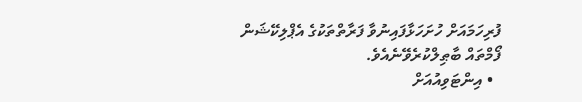ފުރިހަމައަށް ހުށަހަޅާފައިނުވާ ފަރާތްތަކުގެ އެޕްލިކޭޝަން ފޯމްތައް ބާޠިލްކުރެވޭނެއެވެ.
  • އިންޓަވިއުއަށް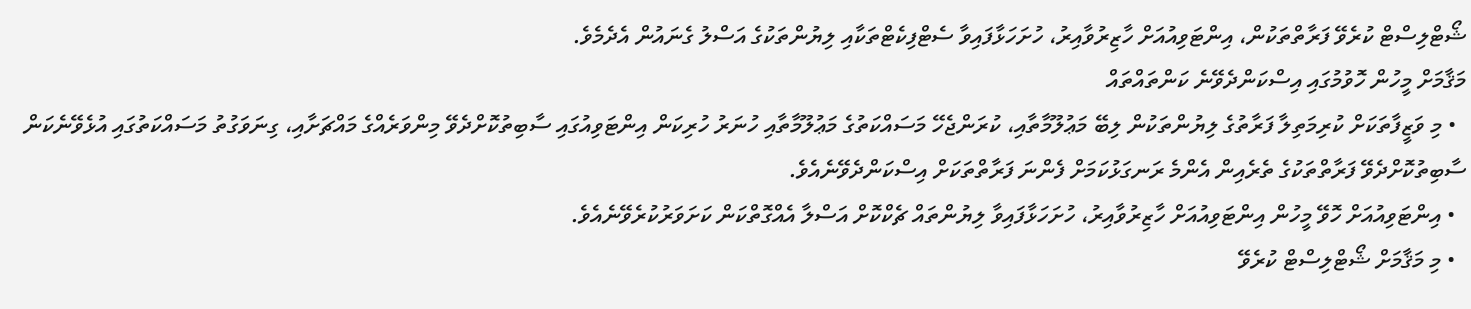ޝޯޓްލިސްޓް ކުރެވޭ ފަރާތްތަކުން، އިންޓަވިއުއަށް ހާޒިރުވާއިރު، ހުށަހަޅާފައިވާ ސެޓްފިކެޓްތަކާއި ލިޔުންތަކުގެ އަސްލު ގެނައުން އެދެމެވެ.
މަޤާމަށް މީހުން ހޮވުމުގައި އިސްކަންދެވޭނެ ކަންތައްތައް
  • މި ވަޒީފާތަކަށް ކުރިމަތިލާ ފަރާތުގެ ލިޔުންތަކުން ލިބޭ މަޢުލޫމާތާއި، ކުރަންޖެހޭ މަސައްކަތުގެ މަޢުލޫމާތާއި ހުނަރު ހުރިކަން އިންޓަވިއުގައި ސާބިތުކޮށްދެވޭ މިންވަރެއްގެ މައްޗަށާއި، ގިނަވަގުތު މަސައްކަތުގައި އުޅެވޭނެކަން ސާބިތުކޮށްދެވޭ ފަރާތްތަކުގެ ތެރެއިން އެންމެ ރަނގަޅުކަމަށް ފެންނަ ފަރާތްތަކަށް އިސްކަންދެވޭނެއެވެ.
  • އިންޓަވިއުއަށް ހޮވޭ މީހުން އިންޓަވިއުއަށް ހާޒިރުވާއިރު، ހުށަހަޅާފައިވާ ލިޔުންތައް ޗެކްކޮށް އަސްލާ އެއްގޮތްކަން ކަށަވަރުކުރެވޭނެއެވެ.
  • މި މަޤާމަށް ޝޯޓްލިސްޓް ކުރެވޭ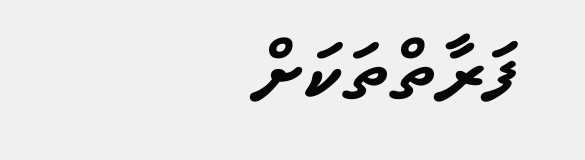ފަރާތްތަކަށް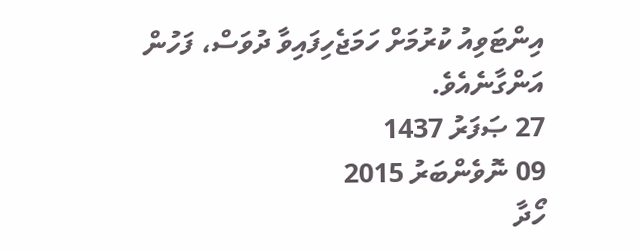އިންޓަވިއު ކުރުމަށް ހަމަޖެހިފައިވާ ދުވަސް، ފަހުން އަންގާނެއެވެ.
27 ޞަފަރު 1437
09 ނޮވެންބަރު 2015
ހޯދާ